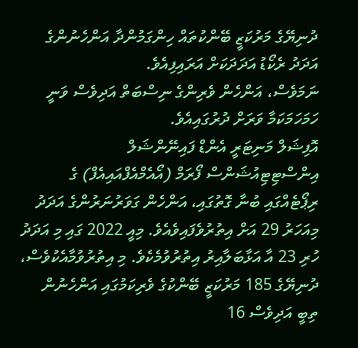ދުނިޔޭގެ މަރުކަޒީ ބޭންކުތައް ހިންގަމުންދާ އަންހެނުންގެ އަދަދު ރެކޯޑު އަދަދަކަށް އަރައިފިއެވެ.
ނަމަވެސް، އަންހެން ވެރިންގެ ނިސްބަތް އަދިވެސް ވަނީ ހަމަހަމަކަމާ ވަރަށް ދުރުގައިއެވެ.
އޮފިޝަލް މަނިޓަރީ އެންޑް ފައިނޭންޝަލް އިންސްޓިޓިއުޝަންސް ފޯރަމް (އޯއެމްއެފްއައިއެފް) ގެ ރިޕޯޓެއްގައި ބުނާ ގޮތުގައި، އަންހެން ގަވަރުނަރުންގެ އަދަދު މިއަހަރު 29 އަށް އިތުރުވެފައިވެއެވެ. މިއީ 2022 ގައި މި އަދަދު ހުރި 23 އާ އަޅާބަލާއިރު އިތުރުވުމެކެވެ. މި އިތުރުވުމާއެކުވެސް، ދުނިޔޭގެ 185 މަރުކަޒީ ބޭންކުގެ ވެރިކަމުގައި އަންހެނުން ތިބީ އަދިވެސް 16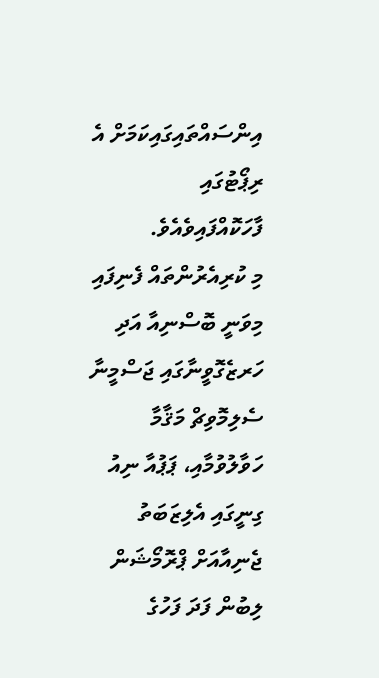އިންސައްތައިގައިކަމަށް އެ ރިޕޯޓުގައި ފާހަކޮއްފައިވެއެވެ.
މި ކުރިއެރުންތައް ފެނިފައި މިވަނީ ބޮސްނިއާ އަދި ހަރޒެގޮވީނާގައި ޖަސްމީނާ ސެލިމޮވިޗް މަޤާމާ ހަވާލުވުމާއި، ޕަޕުއާ ނިއު ގިނީގައި އެލިޒަބަތު ޖެނިއާއަށް ޕްރޮމޯޝަން ލިބުން ފަދަ ފަހުގެ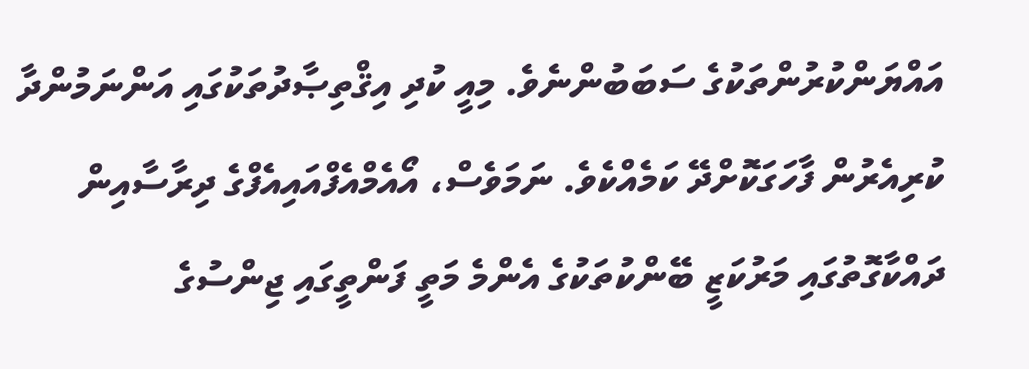އައްޔަންކުރުންތަކުގެ ސަބަބުންނެވެ. މިއީ ކުދި އިޤްތިޞާދުތަކުގައި އަންނަމުންދާ ކުރިއެރުން ފާހަގަކޮށްދޭ ކަމެއްކެވެ. ނަމަވެސް، އޯއެމްއެފްއައިއެފްގެ ދިރާސާއިން ދައްކާގޮތުގައި މަރުކަޒީ ބޭންކުތަކުގެ އެންމެ މަތީ ފަންތީގައި ޖިންސުގެ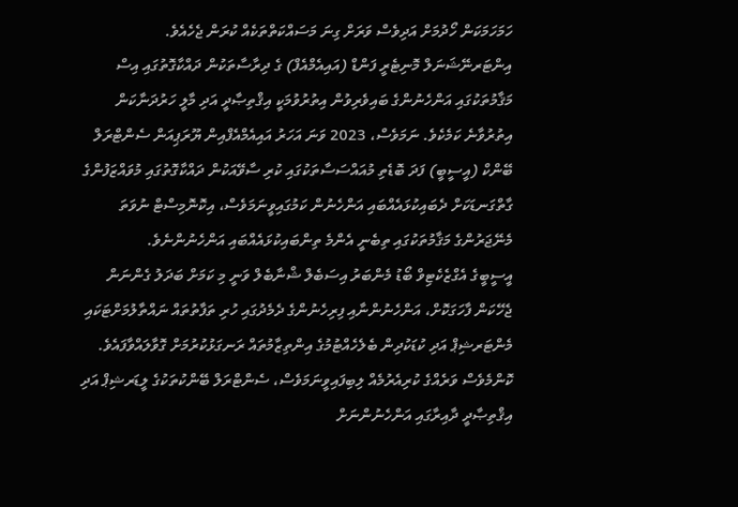ހަމަހަމަކަން ހޯދުމަށް އަދިވެސް ވަރަށް ގިނަ މަސައްކަތްތަކެއް ކުރަން ޖެހެއެވެ.
އިންޓަރނޭޝަނަލް މޮނިޓެރީ ފަންޑް (އައިއެމްއެފް) ގެ ދިރާސާތަކުން ދައްކާގޮތުގައި އިސް މަޤާމުތަކުގައި އަންހެނުންގެ ބައިވެރިވުން އިތުރުވުމަކީ އިޤްތިޞާދީ އަދި މާލީ ހަރުދަނާކަން އިތުރުވާނެ ކަމެކެވެ. ނަމަވެސް، 2023 ވަނަ އަހަރު އައިއެމްއެފްއިން ޔޫރަޕިއަން ސެންޓްރަލް ބޭންކް (އީސީބީ) ފަދަ ބޮޑެތި މުއައްސަސާތަކުގައި ކުރި ސާވޭއަކުން ދައްކާގޮތުގައި މުވައްޒަފުންގެ ގާތްގަނޑަކަށް ދެބައިކުޅައެއްބައި އަންހެނުން ކަމުގައިވީނަމަވެސް، އިކޮނޮމިސްޓް ނުވަތަ މެނޭޖަރުންގެ މަޤާމުތަކުގައި ތިބެނީ އެންމެ ތިންބައިކުޅައެއްބައި އަންހެނުންނެވެ.
އީސީބީގެ އެގްޒެކެޓިވް ބޯޑު މެންބަރު އިސަބެލް ޝްނާބެލް ވަނީ މި ކަމަށް ބަދަލު ގެންނަން ޖެހޭކަން ފާހަގަކޮށް، އަންހެނުންނާއި ފިރިހެނުންގެ ދެމެދުގައި ހުރި ތަފާތުތައް ނައްތާލުމަށްޓަކައި މެންޓަރޝިޕް އަދި ކުޑަކުދިން ބެލެހެއްޓުމުގެ އިންތިޒާމުތައް ރަނގަޅުކުރުމަށް ގޮވާލައްވާފައެވެ.
ކޮންމެވެސް ވަރެއްގެ ކުރިއެރުމެއް ލިބިފައިވީނަމަވެސް، ސެންޓްރަލް ބޭންކުތަކުގެ ލީޑަރޝިޕް އަދި އިޤްތިޞާދީ ދާއިރާގައި އަންހެނުންނަށް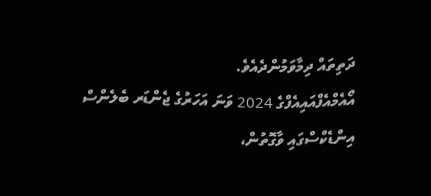ދަތިތައް ދިމާވަމުންދެއެވެ.
އޯއެމްއެފްއައިއެފްގެ 2024 ވަނަ އަހަރުގެ ޖެންޑަރ ބެލެންސް އިންޑެކްސްގައި ވާގޮތުން،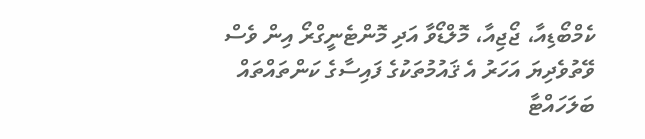ކެމްބޯޑިއާ، ޖޯޖިއާ، މޮލްޑޯވާ އަދި މޮންޓެނީގްރޯ އިން ވެސް ވޭތުވެދިޔަ އަހަރު އެ ޤައުމުތަކުގެ ފައިސާގެ ކަންތައްތައް ބަލަހައްޓާ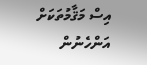އިސް މަޤާމުތަކަށް އަންހެނުން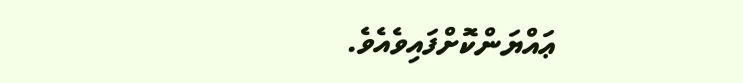ޢައްޔަންކޮށްފައިވެއެވެ.